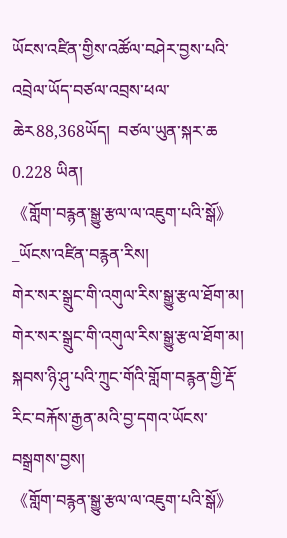ཡོངས་འཛིན་གྱིས་འཚོལ་བཤེར་བྱས་པའི་འབྲེལ་ཡོད་བཙལ་འབྲས་ཕལ་ཆེར88,368ཡོད།  བཙལ་ཡུན་སྐར་ཆ 0.228 ཡིན།
《གློག་བརྙན་སྒྱུ་རྩལ་ལ་འཇུག་པའི་སྒོ》_ཡོངས་འཛིན་བརྙན་རིས།
གེར་སར་སྒྲུང་གི་འགུལ་རིས་སྒྱུ་རྩལ་ཐོག་མ།
གེར་སར་སྒྲུང་གི་འགུལ་རིས་སྒྱུ་རྩལ་ཐོག་མ།
སྐབས་ཉི་ཤུ་པའི་ཀྲུང་གོའི་གློག་བརྙན་གྱི་རྡོ་རིང་བརྐོས་རྒྱན་མའི་བྱ་དགའ་ཡོངས་བསྒྲགས་བྱས།
《གློག་བརྙན་སྒྱུ་རྩལ་ལ་འཇུག་པའི་སྒོ》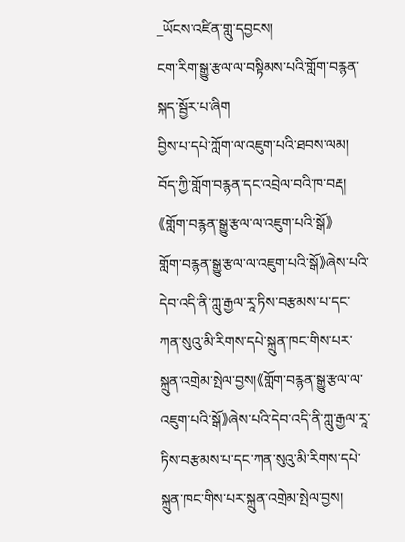_ཡོངས་འཛིན་གླུ་དབྱངས།
ངག་རིག་སྒྱུ་རྩལ་ལ་བསྟིམས་པའི་གློག་བརྙན་སྐད་སྦྱོར་པ་ཞིག
བྱིས་པ་དཔེ་ཀློག་ལ་འཇུག་པའི་ཐབས་ལམ།
བོད་ཀྱི་གློག་བརྙན་དང་འབྲེལ་བའི་ཁ་བརྡ།
《གློག་བརྙན་སྒྱུ་རྩལ་ལ་འཇུག་པའི་སྒོ》
གློག་བརྙན་སྒྱུ་རྩལ་ལ་འཇུག་པའི་སྒོ》ཞེས་པའི་དེབ་འདི་ནི་ཀླུ་རྒྱལ་རཱ་ཏིས་བརྩམས་པ་དང་ཀན་སུའུ་མི་རིགས་དཔེ་སྐྲུན་ཁང་གིས་པར་སྐྲུན་འགྲེམ་སྤེལ་བྱས།《གློག་བརྙན་སྒྱུ་རྩལ་ལ་འཇུག་པའི་སྒོ》ཞེས་པའི་དེབ་འདི་ནི་ཀླུ་རྒྱལ་རཱ་ཏིས་བརྩམས་པ་དང་ཀན་སུའུ་མི་རིགས་དཔེ་སྐྲུན་ཁང་གིས་པར་སྐྲུན་འགྲེམ་སྤེལ་བྱས།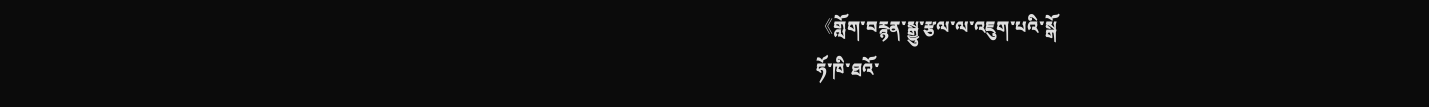《གློག་བརྙན་སྒྱུ་རྩལ་ལ་འཇུག་པའི་སྒོ
ཧོ་ཁི་ཐའོ་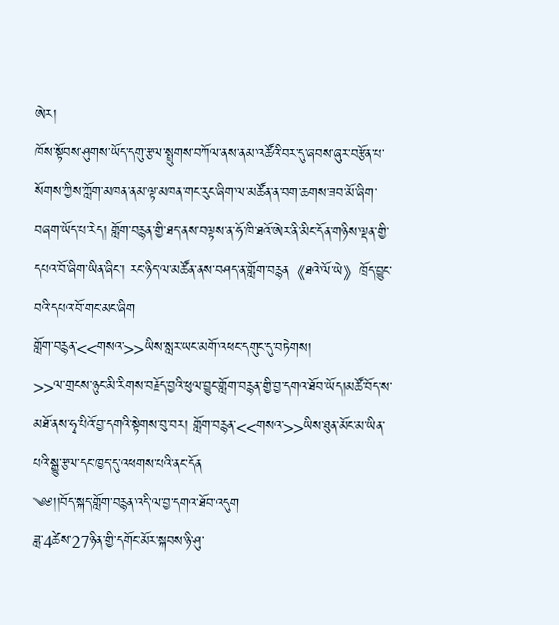ཨེར།
ཁོས་སྟོབས་ཤུགས་ཡོད་དགུ་རྩལ་སྤྲུགས་བཀོལ་ནས་ནམ་འཚོའི་བར་དུ་ཞབས་ཞུར་བརྩོན་པ་སོགས་ཀྱིས་ཀློག་མཁན་ནམ་ལྟ་མཁན་གང་རུང་ཞིག་ལ་མཚོན་ན་བག་ཆགས་ཟབ་མོ་ཞིག་བཞག་ཡོད་པ་རེད། གློག་བརྙན་གྱི་ཐད་ནས་བལྟས་ན་ཧོ་ཁི་ཐའོ་ཨེར་ནི་མིང་དོན་གཉིས་ལྡན་གྱི་དཔའ་བོ་ཞིག་ཡིན་ཞིང་། རང་ཉིད་ལ་མཚོན་ནས་བཤད་ན་གློག་བརྙན《ཐའེ་ལོ་ཡེ》ཁྲོད་བྱུང་བའི་དཔའ་བོ་གང་མང་ཞིག
གློག་བརྙན་<<གསའ་>>ཡིས་སླར་ཡང་མགོ་འཕང་དགུང་དུ་བཏེགས།
>>ལ་གྲངས་ཉུང་མི་རིགས་བརྗོད་བྱའི་ཕུལ་བྱུང་གློག་བརྙན་གྱི་བྱ་དགའ་ཐོབ་ཡོད།མཚོ་བོད་ས་མཐོ་ནས་ཧྭ་པིའོ་བྱ་དགའི་སྟེགས་བུ་བར། གློག་བརྙན་<<གསའ་>>ཡིས་ཐུན་མོང་མ་ཡིན་པའི་སྒྱུ་རྩལ་དང་ཁྱད་དུ་འཕགས་པའི་ནང་དོན
༄༅།།བོད་སྐད་གློག་བརྙན་འདི་ལ་བྱ་དགའ་ཐོབ་འདུག
ཟླ་4ཚེས་27ཉིན་གྱི་དགོང་མོར་སྐབས་ཉི་ཤུ་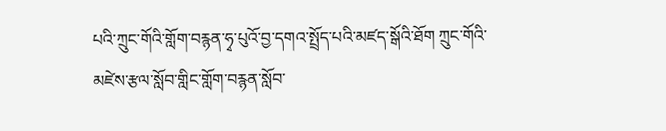པའི་ཀྲུང་གོའི་གློག་བརྙན་ཧྭ་པུའོ་བྱ་དགའ་སྤྲོད་པའི་མཛད་སྒོའི་ཐོག ཀྲུང་གོའི་མཛེས་རྩལ་སློབ་གླིང་གློག་བརྙན་སློབ་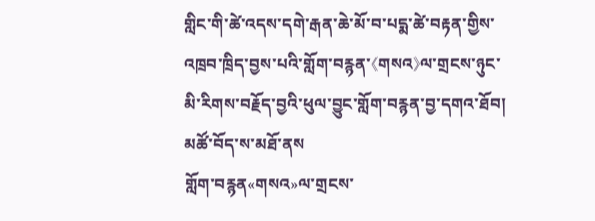གླིང་གི་ཚེ་འདས་དགེ་རྒན་ཆེ་མོ་བ་པདྨ་ཚེ་བརྟན་གྱིས་འཁྲབ་ཁྲིད་བྱས་པའི་གློག་བརྙན་《གསའ》ལ་གྲངས་ཉུང་མི་རིགས་བརྗོད་བྱའི་ཕུལ་བྱུང་གློག་བརྙན་བྱ་དགའ་ཐོབ། མཚོ་བོད་ས་མཐོ་ནས
གློག་བརྙན«གསའ»ལ་གྲངས་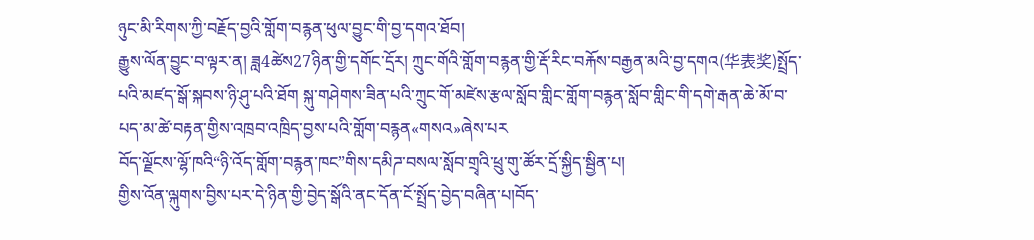ཉུང་མི་རིགས་ཀྱི་བརྗོད་བྱའི་གློག་བརྙན་ཕུལ་བྱུང་གི་བྱ་དགའ་ཐོབ།
རྒྱུས་ལོན་བྱུང་བ་ལྟར་ན། ཟླ4ཚེས27ཉིན་གྱི་དགོང་དྲོར། ཀྲུང་གོའི་གློག་བརྙན་གྱི་རྡོ་རིང་བརྐོས་བརྒྱན་མའི་བྱ་དགའ(华表奖)སྤྲོད་པའི་མཛད་སྒོ་སྐབས་ཉི་ཤུ་པའི་ཐོག སྐུ་གཤེགས་ཟིན་པའི་ཀྲུང་གོ་མཛེས་རྩལ་སློབ་གླིང་གློག་བརྙན་སློབ་གླིང་གི་དགེ་རྒན་ཆེ་མོ་བ་པད་མ་ཚེ་བརྟན་གྱིས་འཁྲབ་འཁྲིད་བྱས་པའི་གློག་བརྙན«གསའ»ཞེས་པར
བོད་ལྗོངས་ལྷོ་ཁའི“ཉི་འོད་གློག་བརྙན་ཁང”གིས་དམིཌ་བསལ་སློབ་གྲྭའི་ཕྲུ་གུ་ཚོར་དྲོ་སྐྱིད་སྦྱིན་པ།
གྱིས་འོན་ལྐུགས་བྱིས་པར་དེ་ཉིན་གྱི་བྱེད་སྒོའི་ནང་དོན་ངོ་སྤྲོད་བྱེད་བཞིན་པ།བོད་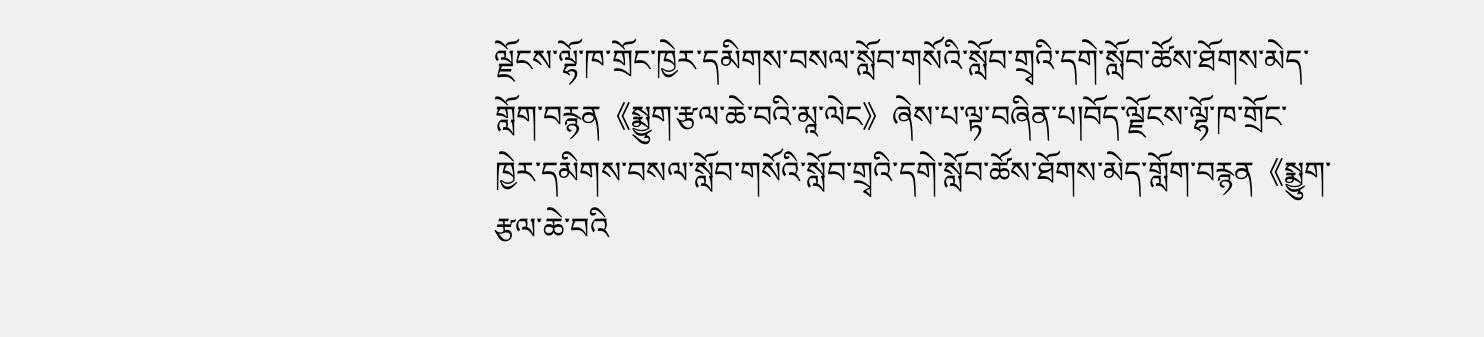ལྗོངས་ལྷོ་ཁ་གྲོང་ཁྱེར་དམིགས་བསལ་སློབ་གསོའི་སློབ་གྲྭའི་དགེ་སློབ་ཚོས་ཐོགས་མེད་གློག་བརྙན《སྨྱུག་རྩལ་ཆེ་བའི་མཱ་ལེང》ཞེས་པ་ལྟ་བཞིན་པ།བོད་ལྗོངས་ལྷོ་ཁ་གྲོང་ཁྱེར་དམིགས་བསལ་སློབ་གསོའི་སློབ་གྲྭའི་དགེ་སློབ་ཚོས་ཐོགས་མེད་གློག་བརྙན《སྨྱུག་རྩལ་ཆེ་བའི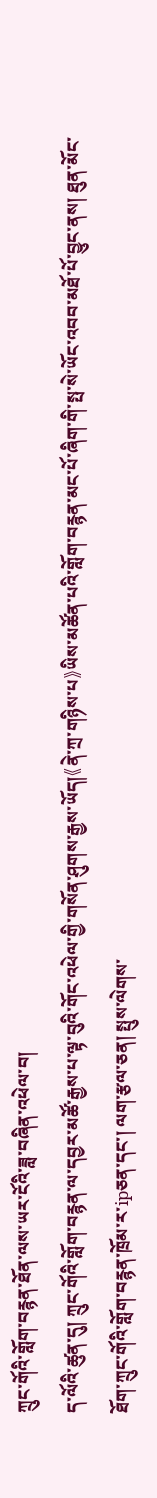ཀྲུང་གོའི་གློག་བརྙན་ཐོན་ལས་ཡར་ངོའི་ཟླ་བཞིན་འཕེལ་བ།
ད་ལོའི་ཚུན་དུ། ཀྲུང་གོའི་གློག་བརྙན་ལ་དབྱར་མཚོ་རྒྱས་པ་ལྟ་བུའི་གོང་འཕེལ་གྱི་གསོན་ཤུགས་རྒྱས་ཡོད།《ནེ་ཀྲ་གཉིས་པ》ཡིས་མཚོན་པའི་གློག་བརྙན་མང་པོ་ཞིག་གི་སྤ་སེ་ཡོང་འབབ་མཐོ་པོ་བྱུང་ནས། ཐུན་མོང་ཐོག་ཀྲུང་གོའི་གློག་བརྙན་ཁྲོམ་ར་ipཅན་དང་། ལག་རྩལ་ཅན། སྤུས་ལེགས་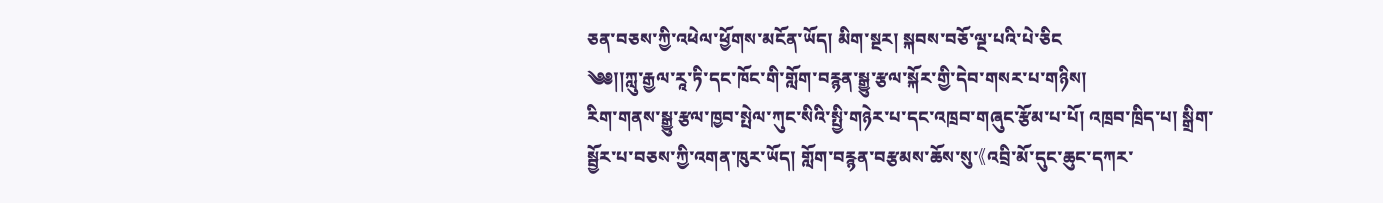ཅན་བཅས་ཀྱི་འཕེལ་ཕྱོགས་མངོན་ཡོད། མིག་སྔར། སྐབས་བཅོ་ལྔ་པའི་པེ་ཅིང
༄༅།།ཀླུ་རྒྱལ་རཱ་ཏི་དང་ཁོང་གི་གློག་བརྙན་སྒྱུ་རྩལ་སྐོར་གྱི་དེབ་གསར་པ་གཉིས།
རིག་གནས་སྒྱུ་རྩལ་ཁྱབ་སྤེལ་ཀུང་སིའི་སྤྱི་གཉེར་པ་དང་འཁྲབ་གཞུང་རྩོམ་པ་པོ། འཁྲབ་ཁྲིད་པ། སྒྲིག་སྦྱོར་པ་བཅས་ཀྱི་འགན་ཁུར་ཡོད། གློག་བརྙན་བརྩམས་ཆོས་སུ་《འབྲི་མོ་དུང་ཆུང་དཀར་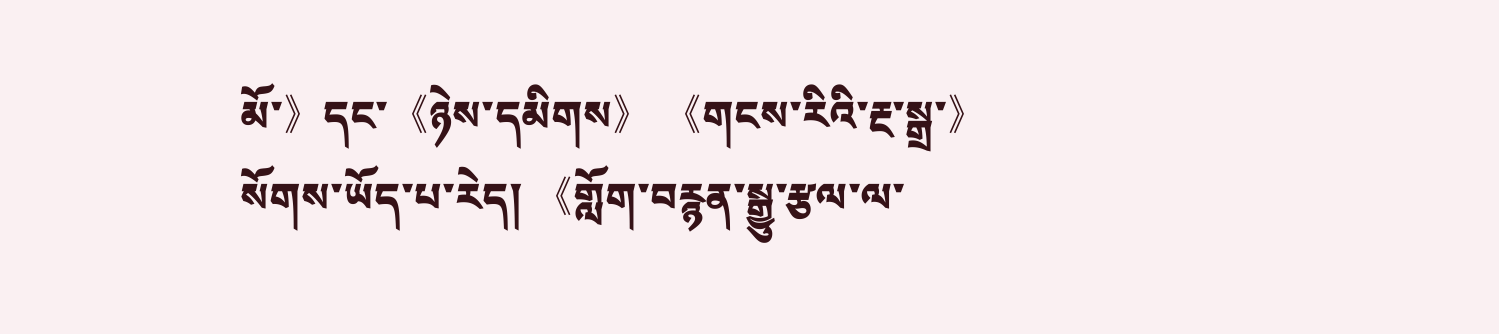མོ་》དང་《ཉེས་དམིགས》 《གངས་རིའི་རྔ་སྒྲ་》སོགས་ཡོད་པ་རེད། 《གློག་བརྙན་སྒྱུ་རྩལ་ལ་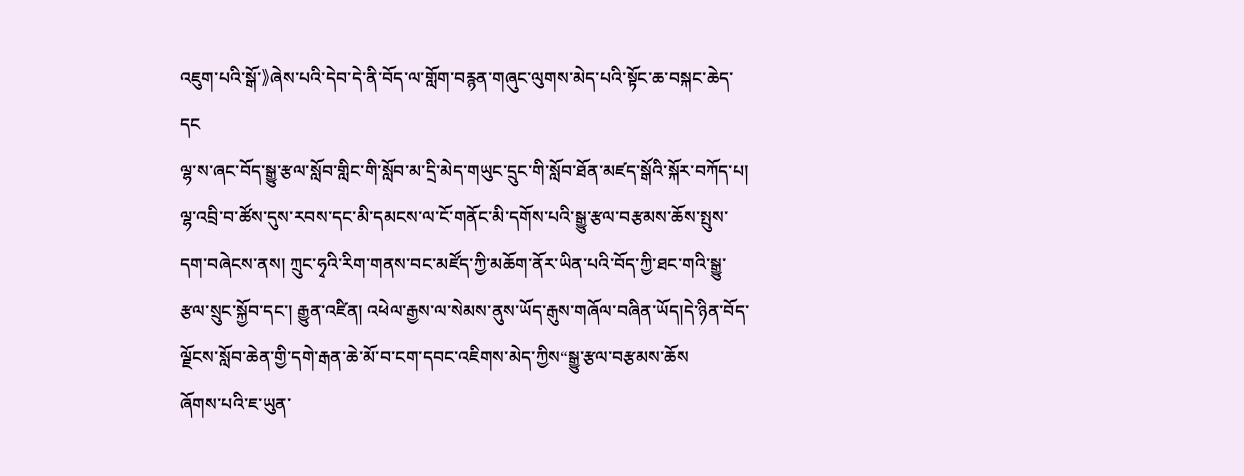འཇུག་པའི་སྒོ་》ཞེས་པའི་དེབ་དེ་ནི་བོད་ལ་གློག་བརྙན་གཞུང་ལུགས་མེད་པའི་སྟོང་ཆ་བསྐང་ཆེད་དང
ལྷ་ས་ཞང་བོད་སྒྱུ་རྩལ་སློབ་གླིང་གི་སློབ་མ་དྲི་མེད་གཡུང་དྲུང་གི་སློབ་ཐོན་མཛད་སྒོའི་སྐོར་བཀོད་པ།
ལྷ་འབྲི་བ་ཚོས་དུས་རབས་དང་མི་དམངས་ལ་ངོ་གནོང་མི་དགོས་པའི་སྒྱུ་རྩལ་བརྩམས་ཆོས་སྤུས་དག་བཞེངས་ནས། ཀྲུང་ཧྭའི་རིག་གནས་བང་མཛོད་ཀྱི་མཆོག་ནོར་ཡིན་པའི་བོད་ཀྱི་ཐང་གའི་སྒྱུ་རྩལ་སྲུང་སྐྱོབ་དང་། རྒྱུན་འཛིན། འཕེལ་རྒྱས་ལ་སེམས་ནུས་ཡོད་རྒུས་གཞོལ་བཞིན་ཡོད།དེ་ཉིན་བོད་ལྗོངས་སློབ་ཆེན་གྱི་དགེ་རྒན་ཆེ་མོ་བ་ངག་དབང་འཇིགས་མེད་ཀྱིས“སྒྱུ་རྩལ་བརྩམས་ཆོས
ཞོགས་པའི་ཇ་ཡུན་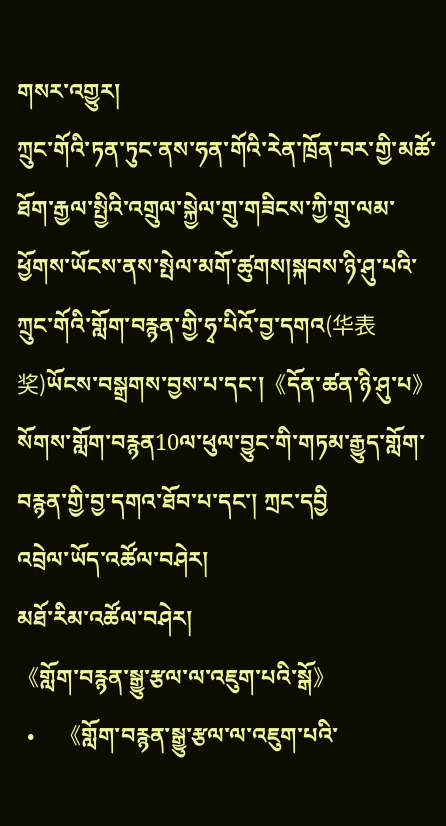གསར་འགྱུར།
ཀྲུང་གོའི་ཏན་ཏུང་ནས་ཧན་གོའི་རེན་ཁྲོན་བར་གྱི་མཚོ་ཐོག་རྒྱལ་སྤྱིའི་འགྲུལ་སྐྱེལ་གྲུ་གཟིངས་ཀྱི་གྲུ་ལམ་ཕྱོགས་ཡོངས་ནས་སྤེལ་མགོ་ཚུགས།སྐབས་ཉི་ཤུ་པའི་ཀྲུང་གོའི་གློག་བརྙན་གྱི་ཧྭ་པིའོ་བྱ་དགའ(华表奖)ཡོངས་བསྒྲགས་བྱས་པ་དང་།《དོན་ཚན་ཉི་ཤུ་པ》སོགས་གློག་བརྙན10ལ་ཕུལ་བྱུང་གི་གཏམ་རྒྱུད་གློག་བརྙན་གྱི་བྱ་དགའ་ཐོབ་པ་དང་། ཀྲང་དབྱི
འབྲེལ་ཡོད་འཚོལ་བཤེར།
མཐོ་རིམ་འཚོལ་བཤེར།
《གློག་བརྙན་སྒྱུ་རྩལ་ལ་འཇུག་པའི་སྒོ》
  •     《གློག་བརྙན་སྒྱུ་རྩལ་ལ་འཇུག་པའི་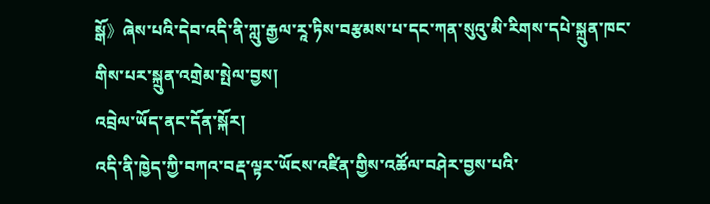སྒོ》ཞེས་པའི་དེབ་འདི་ནི་ཀླུ་རྒྱལ་རཱ་ཏིས་བརྩམས་པ་དང་ཀན་སུའུ་མི་རིགས་དཔེ་སྐྲུན་ཁང་གིས་པར་སྐྲུན་འགྲེམ་སྤེལ་བྱས།
འབྲེལ་ཡོད་ནང་དོན་སྐོར།
འདི་ནི་ཁྱེད་ཀྱི་བཀའ་བརྡ་ལྟར་ཡོངས་འཛིན་གྱིས་འཚོལ་བཤེར་བྱས་པའི་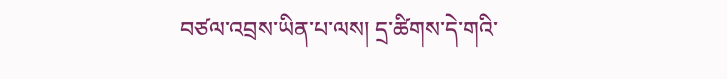བཙལ་འབྲས་ཡིན་པ་ལས། དྲ་ཚིགས་དེ་གའི་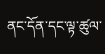ནང་དོན་དང་ལྟ་ཚུལ་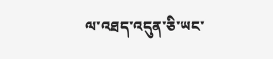ལ་འཐད་འདུན་ཅི་ཡང་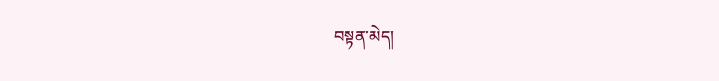བསྟན་མེད།